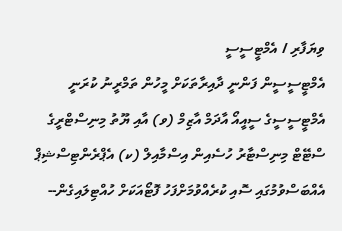ވިޔަފާރި / އެމްޓީސީސީ
އެމްޓީސީސީން ފަންނީ ދާއިރާތަކަށް މީހުން ތަމްރީނު ކުރަނީ
އެމްޓީސީސީގެ ސީއީއޯ އާދަމް އާޒިމް (ވ) އާއި ޔޫތު މިނިސްޓްރީގެ ސްޓޭޓް މިނިސްޓާރު ހުސެއިން އިސްމާއިލް (ކ) އެޕްރެންޓިސްޝިޕް އެއްބަސްވުމުގައި ސޮއި ކުރެއްވުމަށްފަހު ފޮޓޯއަކަށް ހުއްޓިލައިގެން--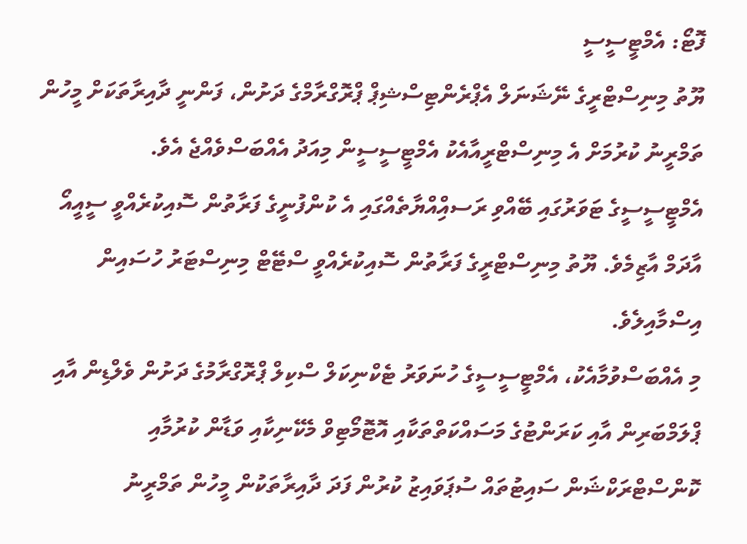ފޮޓޯ: އެމްޓީސީސީ
ޔޫތު މިނިސްޓްރީގެ ނޭޝަނަލް އެޕްރެންޓިސްޝިޕް ޕްރޮގްރާމްގެ ދަށުން، ފަންނީ ދާއިރާތަކަށް މީހުން ތަމްރީނު ކުރުމަށް އެ މިނިސްޓްރީއާއެކު އެމްޓީސީސީން މިއަދު އެއްބަސްވެއްޖެ އެވެ.
އެމްޓީސީސީގެ ޓަވަރުގައި ބޭއްވި ރަސއްިއްޔާތެއްގައި އެ ކުންފުނީގެ ފަރާތުން ސޮއިކުރެއްވީ ސީއީއޯ އާދަމް އާޒިމެވެ. ޔޫތު މިނިސްޓްރީގެ ފަރާތުން ސޮއިކުރެއްވީ ސްޓޭޓް މިނިސްޓަރު ހުސައިން އިސްމާއިލެވެ.
މި އެއްބަސްވުމާއެކު، އެމްޓީސީސީގެ ހުނަވަރު ޓެކްނިކަލް ސްކިލް ޕްރޮގްރާމުގެ ދަށުން ވެލްޑިން އާއި ޕްލަމްބަރިން އާއި ކަރަންޓުގެ މަސައްކަތްތަކާއި އޮޓޮމޯޓިވް މެކޭނިކާއި ވަޑާން ކުރުމާއި ކޮންސްޓްރަކްޝަން ސައިޓުތައް ސުޕަވައިޒު ކުރުން ފަދަ ދާއިރާތަކުން މީހުން ތަމްރީނު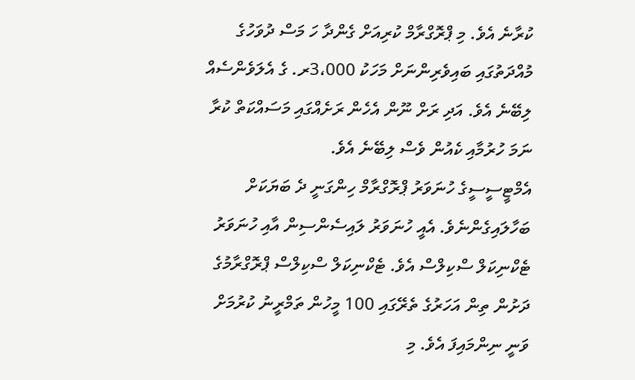ކުރާނެ އެވެ. މި ޕްރޮގްރާމް ކުރިއަށް ގެންދާ ހަ މަސް ދުވަހުގެ މުއްދަތުގައި ބައިވެރިންނަށް މަހަކު 3،000ރ. ގެ އެލަވެންސެއް ލިބޭނެ އެވެ. އަދި ރަށް ނޫން އެހެން ރަށެއްގައި މަސައްކަތް ކުރާ ނަމަ ހުރުމާއި ކެއުން ވެސް ލިބޭނެ އެވެ.
އެމްޓީސީސީގެ ހުނަވަރު ޕްރޮގްރާމް ހިންގަނީ ދެ ބަޔަކަށް ބަހާލައިގެންނެވެ. އެއީ ހުނަވަރު ލައިސެންސިން އާއި ހުނަވަރު ޓެކްނިކަލް ސްކިލްސް އެވެ. ޓެކްނިކަލް ސްކިލްސް ޕްރޮގްރާމުގެ ދަށުން ތިން އަހަރުގެ ތެރޭގައި 100 މީހުން ތަމްރީނު ކުރުމަށް ވަނީ ނިންމައިފަ އެވެ. މި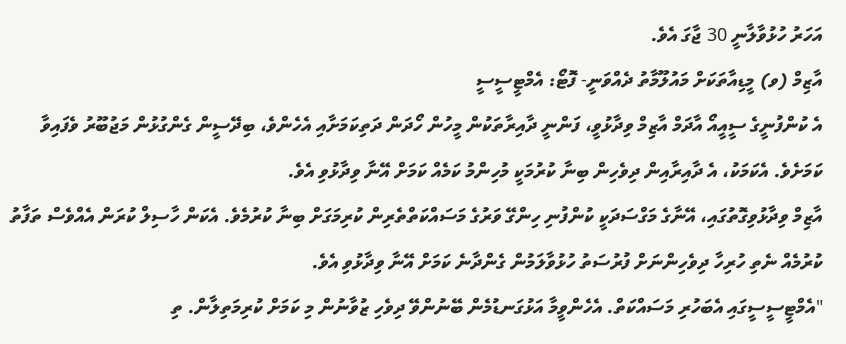އަހަރު ހުޅުވާލާނީ 30 ޖާގަ އެވެ.
އާޒިމް (ވ) މީޑިއާތަކަށް މައުލޫމާތު ދެއްވަނީ- ފޮޓޯ: އެމްޓީސީސީ
އެ ކުންފުނީގެ ސީއީއޯ އާދަމް އާޒިމް ވިދާޅުވީ، ފަންނީ ދާއިރާތަކުން މީހުން ހޯދަން ދަތިކަމަށާއި އެހެންވެ، ބިދޭސީން ގެންގުޅުން މަޖުބޫރު ވެފައިވާ ކަމަށެވެ. އެކަމަކު، އެ ދާއިރާއިން ދިވެހިން ބިނާ ކުރުމަކީ މުހިންމު ކަމެއް ކަމަށް އޭނާ ވިދާޅުވި އެވެ.
އާޒިމް ވިދާޅުވިގޮތުގައި، އޭނާގެ މަގްސަދަކީ ކުންފުނި ހިންގޭ ވަރުގެ މަސައްކަތްތެރިން ކުރިމަގަށް ބިނާ ކުރުމެވެ. އެކަން ހާސިލް ކުރަން އެއްވެސް ތަފާތު ކުރުމެއް ނެތި ހުރިހާ ދިވެހިންނަށް ފުރުސަތު ހުޅުވާލަމުން ގެންދާނެ ކަމަށް އޭނާ ވިދާޅުވި އެވެ.
"އެމްޓީސީސީގައި އެބަހުރި މަސައްކަތް. އެހެންވީމާ އަޅުގަނޑުމެން ބޭނުންވޭ ދިވެހި ޒުވާނުން މި ކަމަށް ކުރިމަތިލާން. ތި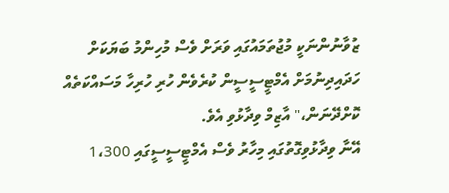ޒުވާނުންނަކީ މުޖުތަމައުގައި ވަރަށް ވެސް މުހިންމު ބަޔަކަށް ހަދައިދިނުމަށް އެމްޓީސީސީން ކުރެވެން ހުރި ހުރިހާ މަސައްކަތެއް ކޮށްދޭނަން،" އާޒިމް ވިދާޅުވި އެވެ.
އޭނާ ވިދާޅުވިގޮތުގައި މިހާރު ވެސް އެމްޓީސީސީގައި 1،300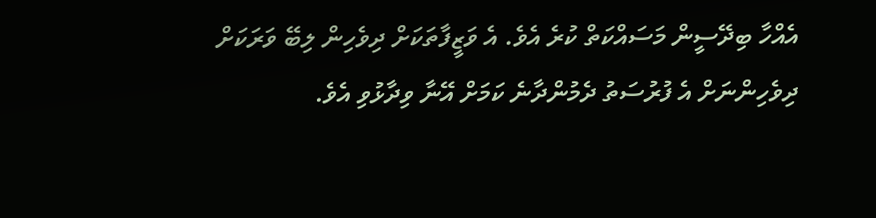އެއްހާ ބިދޭސީން މަސައްކަތް ކުރެ އެވެ. އެ ވަޒީފާތަކަށް ދިވެހިން ލިބޭ ވަރަކަށް ދިވެހިންނަށް އެ ފުރުސަތު ދެމުންދާނެ ކަމަށް އޭނާ ވިދާޅުވި އެވެ.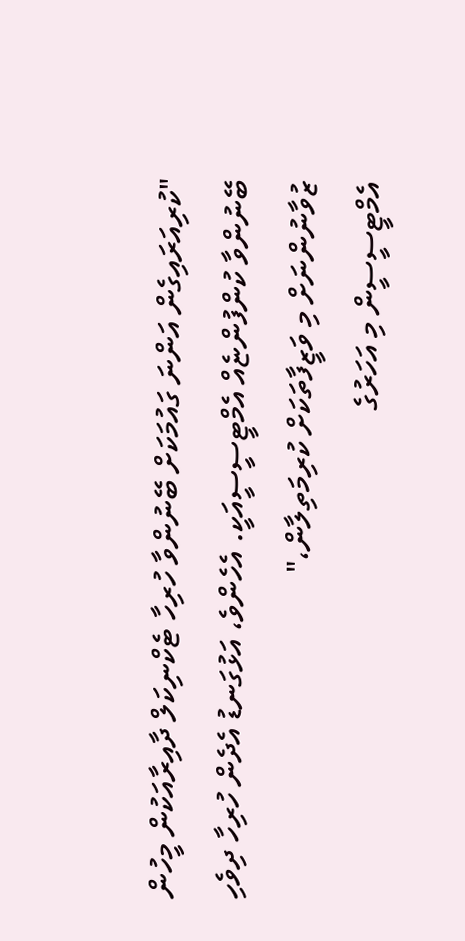"ކުރިއަރައިގެން އަންނަ ގައުމަކަށް ބޭނުންވާ ހުރިހާ ޓެކްނިކަލް ދާއިރާއަކުން މީހުން ބޭނުންވާ ކުންފުންޏެއް އެމްޓީސީސީއަކީ. އެހެންވެ، އަޅުގަނޑު އެދެން ހުރިހާ ދިވެހި ޒުވާނުންނަށް މި ވަޒީފާތަކަށް ކުރިމަތިލާން،"
އެމްޓީސީސީން މި އަހަރުގެ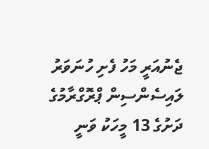ޖެނުއަރީ މަހު ފެށި ހުނަވަރު ލައިސެންސިން ޕްރޮގްރާމުގެ ދަށުގެ 13 މީހަކު ވަނީ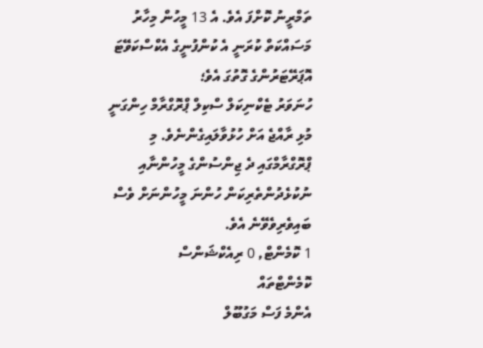ތަމްރީނު ކޮށްފަ އެވެ. އެ 13 މީހުން މިހާރު މަސައްކަތް ކުރަނީ އެ ކުންފުނީގެ އެކްސްކަވޭޓަ އޮޕަރޭޓަރުންގެ ގޮތުގަ އެވެ؛
ހުނަވަރު ޓެކްނިކަލް ސްކިލް ޕްރޮގްރާމް ހިންގަނީ މުޅި ރާއްޖެ އަށް ހުޅުވާލައިގެންނެވެ. މި ޕްރޮގްރާމްގައި ދެ ޖިންސުންގެ މީހުންނާއި ނުކުޅެދުންތެރިކަން ހުންނަ މީހުންނަށް ވެސް ބައިވެރިވެވޭނެ އެވެ.
1 ކޮމެންޓް, 0 ރިއެކްޝަންސް
ކޮމެންޓްތައް
އެންމެ ފަސް މަގުބޫލް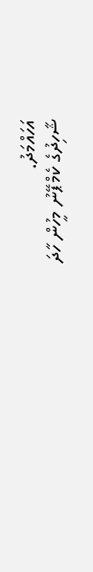އަހައްމަދު.
ޝާހިދުގެ ކެމްޕޭނު މީހުން ހާދަ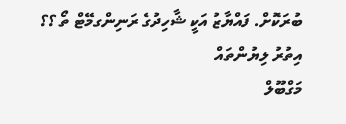ބުރަކޮށް. ފައްޔާޒު އަކީ ޝާހިދުގެ ރަނިންގމޭޓް ތޯ ؟؟
އިތުރު ލިޔުންތައް
މަގްބޫލް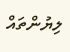ލިޔުންތައް